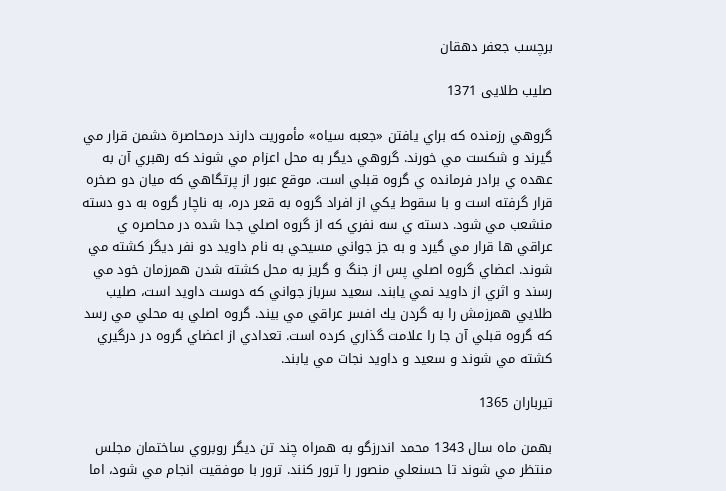برچسب جعفر دهقان

صلیب طلایی 1371

گروهي رزمنده كه براي يافتن «جعبه سياه» مأموريت دارند درمحاصرة دشمن قرار مي گيرند و شكست مي خورند. گروهي ديگر به محل اعزام مي شوند كه رهبري آن به عهده ي برادر فرمانده ي گروه قبلي است. موقع عبور از پرتگاهي كه ميان دو صخره قرار گرفته است و با سقوط يكي از افراد گروه به قعر دره، به ناچار گروه به دو دسته منشعب مي شود. دسته ي سه نفري كه از گروه اصلي جدا شده در محاصره ي عراقي ها قرار مي گيرد و به جز جواني مسيحي به نام داويد دو نفر ديگر كشته مي شوند. اعضاي گروه اصلي پس از جنگ و گريز به محل كشته شدن همرزمان خود مي رسند و اثري از داويد نمي يابند. سعيد سرباز جواني كه دوست داويد است، صليب طلايي همرزمش را به گردن يك افسر عراقي مي بيند. گروه اصلي به محلي مي رسد كه گروه قبلي آن جا را علامت گذاري كرده است. تعدادي از اعضاي گروه در درگيري كشته مي شوند و سعيد و داويد نجات مي يابند.

تیرباران 1365

بهمن ماه سال 1343 محمد اندرزگو به همراه چند تن ديگر روبروي ساختمان مجلس منتظر مي شوند تا حسنعلي منصور را ترور كنند. ترور با موفقيت انجام مي شود، اما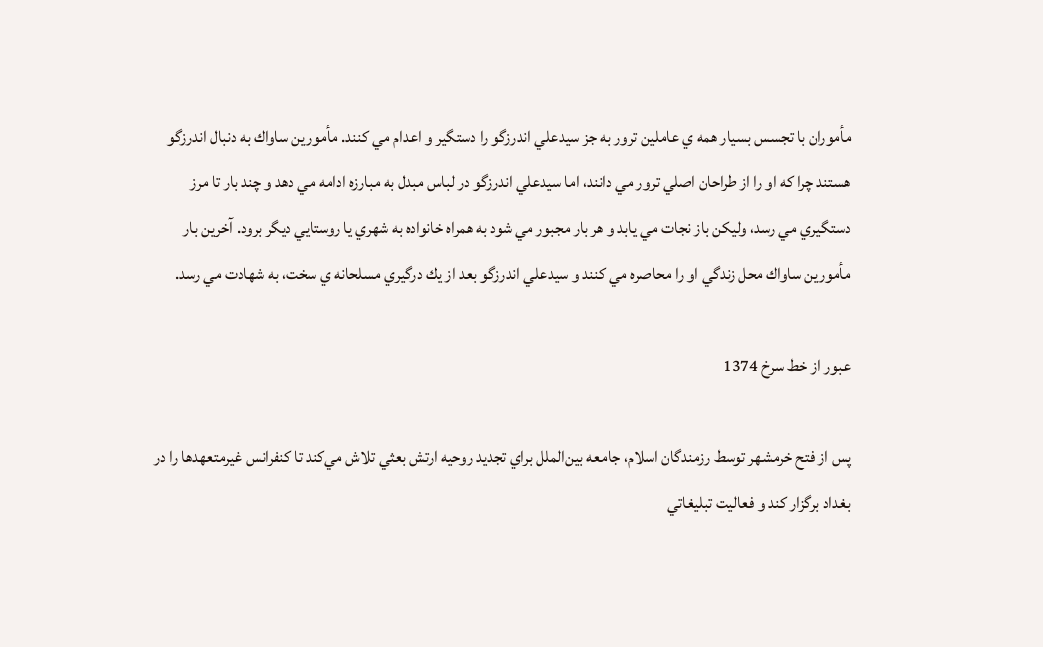مأموران با تجسس بسيار همه ي عاملين ترور به جز سيدعلي اندرزگو را دستگير و اعدام مي كنند. مأمورين ساواك به دنبال اندرزگو هستند چرا كه او را از طراحان اصلي ترور مي دانند، اما سيدعلي اندرزگو در لباس مبدل به مبارزه ادامه مي دهد و چند بار تا مرز دستگيري مي رسد، وليكن باز نجات مي يابد و هر بار مجبور مي شود به همراه خانواده به شهري يا روستايي ديگر برود. آخرين بار مأمورين ساواك محل زندگي او را محاصره مي كنند و سيدعلي اندرزگو بعد از يك درگيري مسلحانه ي سخت، به شهادت مي رسد.

عبور از خط سرخ 1374

پس از فتح خرمشهر توسط رزمندگان اسلام، جامعه بين‌الملل براي تجديد روحيه ارتش بعثي تلاش مي‌كند تا كنفرانس غيرمتعهدها را در بغداد برگزار كند و فعاليت تبليغاتي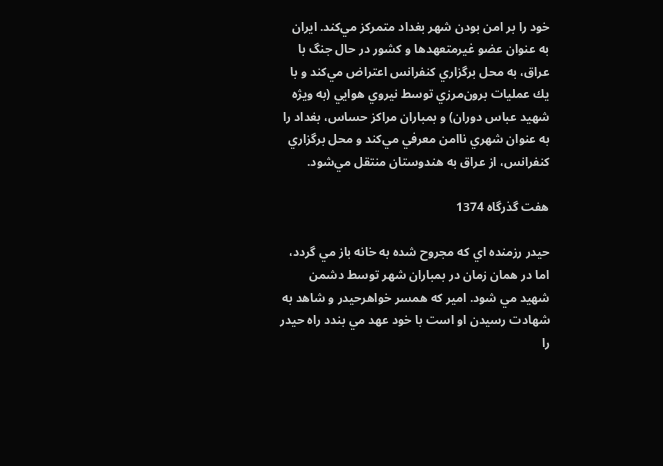خود را بر امن بودن شهر بغداد متمركز مي‌كند. ايران به عنوان عضو غيرمتعهدها و كشور در حال جنگ با عراق، به محل برگزاري كنفرانس اعتراض مي‌كند و با يك عمليات برون‌مرزي توسط نيروي هوايي (به ويژه شهيد عباس دوران) و بمباران مراكز حساس، بغداد را به عنوان شهري ناامن معرفي مي‌كند و محل برگزاري كنفرانس، از عراق به هندوستان منتقل مي‌شود.

هفت گذرگاه 1374

حيدر رزمنده اي كه مجروح شده به خانه باز مي گردد، اما در همان زمان در بمباران شهر توسط دشمن شهيد مي شود. امير كه همسر خواهرحيدر و شاهد به شهادت رسيدن او است با خود عهد مي بندد راه حيدر را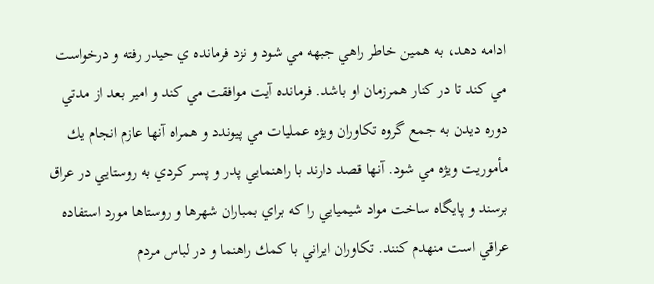ادامه دهد، به همين خاطر راهي جبهه مي شود و نزد فرمانده ي حيدر رفته و درخواست مي كند تا در كنار همرزمان او باشد. فرمانده آيت موافقت مي كند و امير بعد از مدتي دوره ديدن به جمع گروه تكاوران ويژه عمليات مي پيوندد و همراه آنها عازم انجام يك مأموريت ويژه مي شود. آنها قصد دارند با راهنمايي پدر و پسر كردي به روستايي در عراق برسند و پايگاه ساخت مواد شيميايي را كه براي بمباران شهرها و روستاها مورد استفاده عراقي است منهدم كنند. تكاوران ايراني با كمك راهنما و در لباس مردم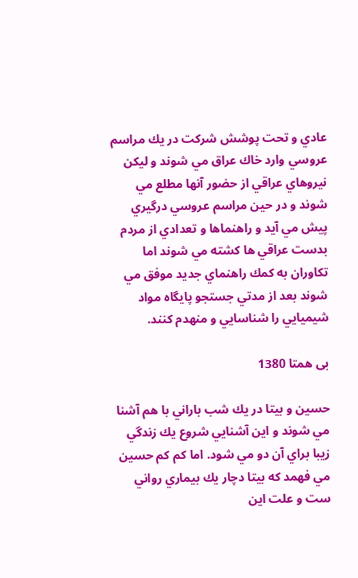عادي و تحت پوشش شركت در يك مراسم عروسي وارد خاك عراق مي شوند و ليكن نيروهاي عراقي از حضور آنها مطلع مي شوند و در حين مراسم عروسي درگيري پيش مي آيد و راهنماها و تعدادي از مردم بدست عراقي ها كشته مي شوند اما تكاوران به كمك راهنماي جديد موفق مي شوند بعد از مدتي جستجو پايگاه مواد شيميايي را شناسايي و منهدم كنند.

بی همتا 1380

حسين و بيتا در يك شب باراني با هم آشنا مي شوند و اين آشنايي شروع يك زندگي زيبا براي آن دو مي شود. اما كم كم حسين مي فهمد كه بيتا دچار يك بيماري رواني ست و علت اين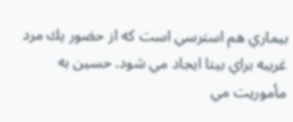بيماري هم استرسي است كه از حضور يك مرد غريبه براي بيتا ايجاد مي شود. حسين به مأموريت مي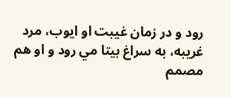رود و در زمان غيبت او ايوب، مرد غريبه، به سراغ بيتا مي رود و او هم مصمم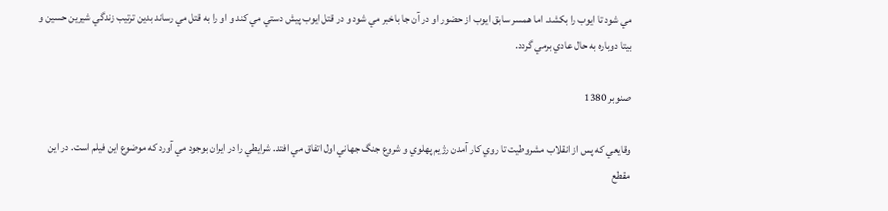مي شود تا ايوب را بكشد. اما همسر سابق ايوب از حضور او در آن جا باخبر مي شود و در قتل ايوب پيش دستي مي كند و او را به قتل مي رساند بدين ترتيب زندگي شيرين حسين و بيتا دوباره به حال عادي برمي گردد.

صنوبر 1380

وقايعي كه پس از انقلاب مشروطيت تا روي كار آمدن رژيم پهلوي و شروع جنگ جهاني اول اتفاق مي افتد. شرايطي را در ايران بوجود مي آورد كه موضوع اين فيلم است. در اين مقطع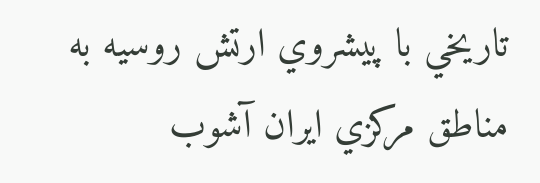تاريخي با پيشروي ارتش روسيه به مناطق مركزي ايران آشوب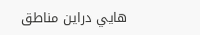هايي دراين مناطق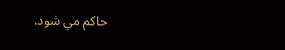حاكم مي شود.